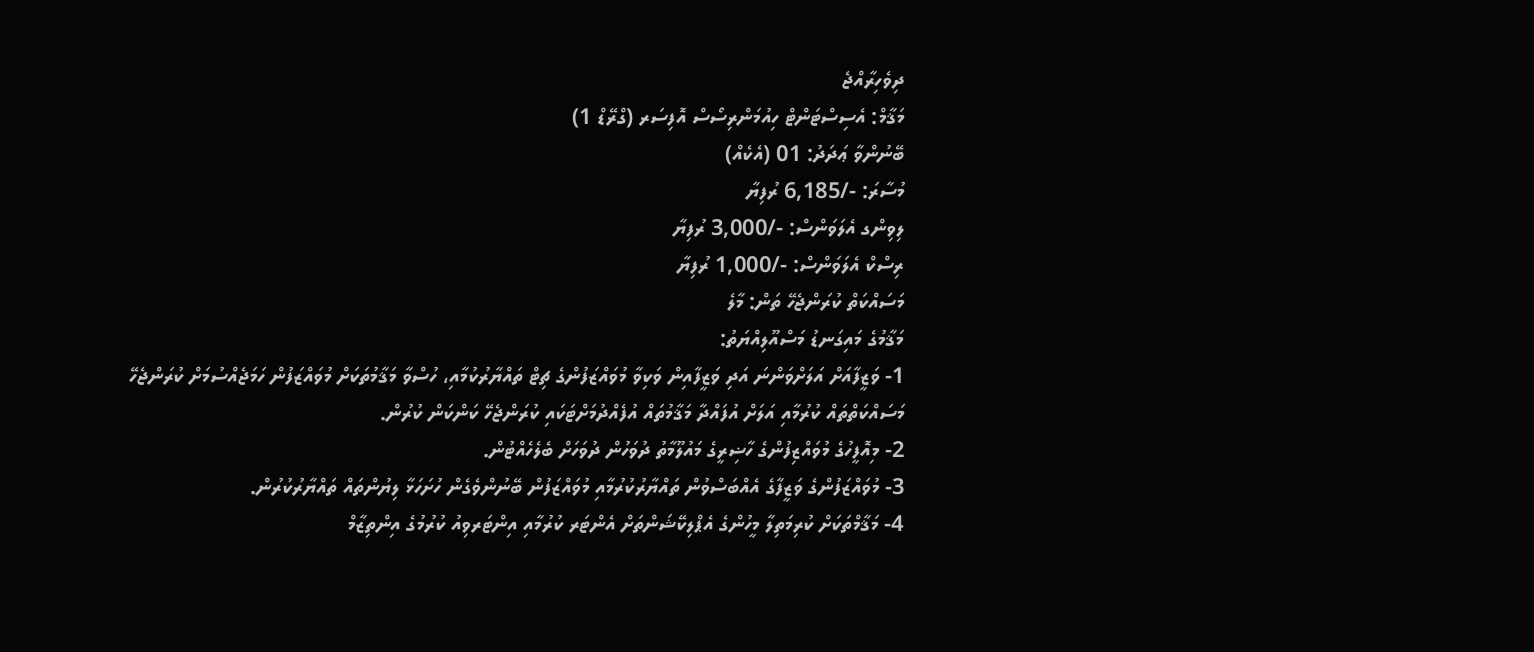ދިވެހިރާއްޖެ
މަޤާމް: އެސިސްޓަންޓް ހިއުމަންރިސޯސް އޮފިސަރ (ގްރޭޑް 1)
ބޭނުންވާ ޢަދަދު: 01 (އެކެއް)
މުސާރަ: -/6,185 ރުފިޔާ
ލިވިންގ އެލަވަންސް: -/3,000 ރުފިޔާ
ރިސްކް އެލަވަންސް: -/1,000 ރުފިޔާ
މަސައްކަތް ކުރަންޖެހޭ ތަން: މާލެ
މަޤާމުގެ މައިގަނޑު މަސްއޫލިއްޔަތު:
1- ވަޒީފާއަށް އަލަށްވަންނަ އަދި ވަޒީފާއިން ވަކިވާ މުވައްޒަފުންގެ ޗިޓް ތައްޔާރުކުމާއި، ހުސްވާ މަޤާމުތަކަށް މުވައްޒަފުން ހަމަޖެއްސުމަށް ކުރަންޖެހޭ މަސައްކަތްތައް ކުރުމާއި އަލަށް އުފައްދާ މަޤާމުތައް އުފެއްދުމަށްޓަކައި ކުރަންޖެހޭ ކަންކަން ކުރުން.
2- މިއޮފީހުގެ މުވައްޒިފުންގެ ހާޟިރީގެ މައުލޫމާތު ދުވަހުން ދުވަހަށް ބެލެހެއްޓުން.
3- މުވައްޒަފުންގެ ވަޒީފާގެ އެއްބަސްވުން ތައްޔާރުކުރުމާއި މުވައްޒަފުން ބޭނުންވެގެން ހުށަހަޅާ ލިޔުންތައް ތައްޔާރުކުރުން.
4- މަޤާމްތަކަށް ކުރިމަތިލާ މީހުންގެ އެޕްލިކޭޝަންތަށް އެންޓަރ ކުރުމާއި އިންޓަރވިއު ކުރުމުގެ އިންތިޒާމް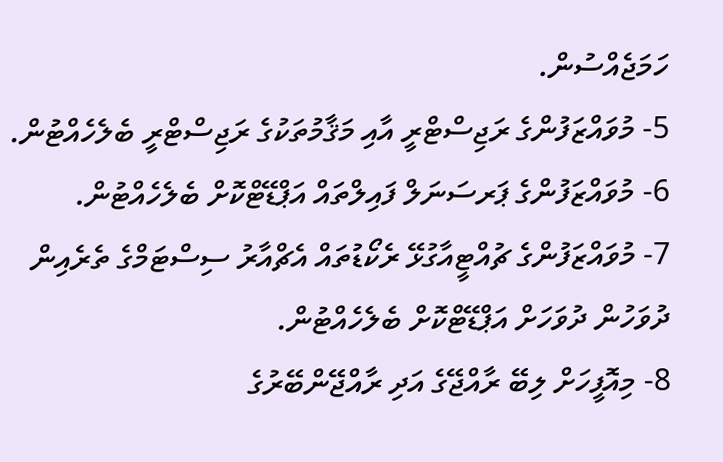ހަމަޖެއްސުން.
5- މުވައްޒަފުންގެ ރަޖިސްޓްރީ އާއި މަޤާމުތަކުގެ ރަޖިސްޓްރީ ބެލެހެއްޓުން.
6- މުވައްޒަފުންގެ ޕަރސަނަލް ފައިލްތައް އަޕްޑޭޓްކޮށް ބެލެހެއްޓުން.
7- މުވައްޒަފުންގެ ޗުއްޓީއާގުޅޭ ރެކޯޑުތައް އެޗްއާރު ސިސްޓަމްގެ ތެރެއިން ދުވަހުން ދުވަހަށް އަޕްޑޭޓްކޮށް ބެލެހެއްޓުން.
8- މިއޮފީހަށް ލިބޭ ރާއްޖޭގެ އަދި ރާއްޖޭންބޭރުގެ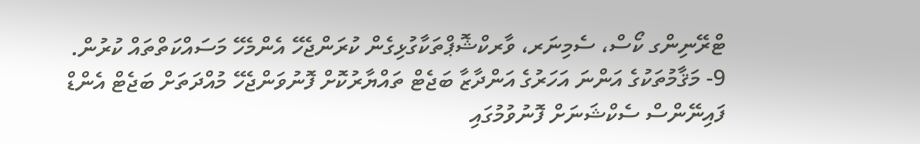ޓްރޭނިންގ ކޯސް، ސެމިނަރ، ވާރކްޝޮޕްތަކާގުޅިގެން ކުރަންޖެހޭ އެންމެހޭ މަސައްކަތްތައް ކުރުން.
9- މަޤާމުތަކުގެ އަންނަ އަހަރުގެ އަންދާޒާ ބަޖެޓް ތައްޔާރުކޮށް ފޮނުވަންޖެހޭ މުއްދަތަށް ބަޖެޓް އެންޑް ފައިނޭންސް ސެކްޝަނަށް ފޮނުވުމުގައި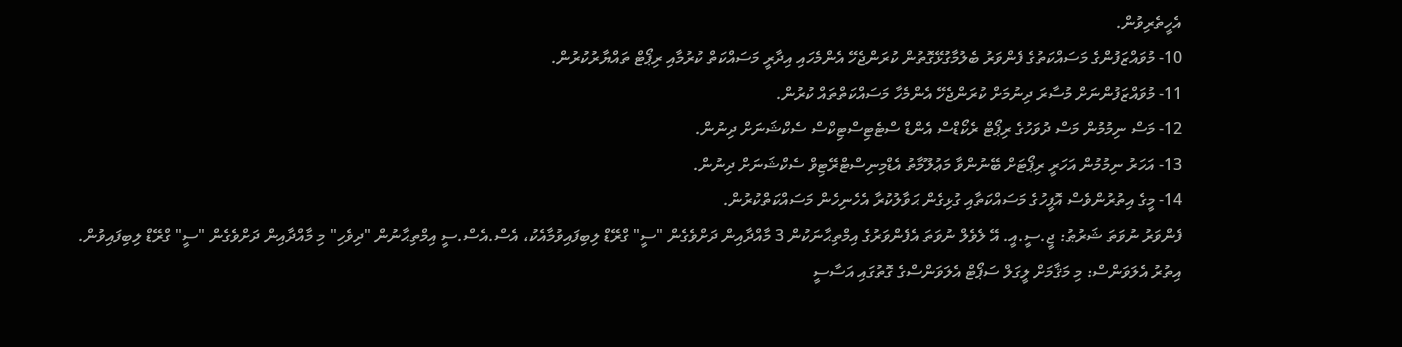އެހީތެރިވުން.
10- މުވައްޒަފުންގެ މަސައްކަތުގެ ފެންވަރު ބެލުމާގުޅޭގޮތުން ކުރަންޖެހޭ އެންމެހައި އިދާރީ މަސައްކަތް ކުރުމާއި ރިޕޯޓް ތައްޔާރުކުރުން.
11- މުވައްޒަފުންނަށް މުސާރަ ދިނުމަށް ކުރަންޖެހޭ އެންމެހާ މަސައްކަތްތައް ކުރުން.
12- މަސް ނިމުމުން މަސް ދުވަހުގެ ރިޕޯޓް ރެކޯޑްސް އެންޑް ސްޓެޓިސްޓިކްސް ސެކްޝަނަށް ދިނުން.
13- އަހަރު ނިމުމުން އަހަރީ ރިޕޯޓަށް ބޭނުންވާ މަޢުލޫމާތު އެޑްމިނިސްޓްރޭޓިވް ސެކްޝަނަށް ދިނުން.
14- މީގެ އިތުރުންވެސް އޮފީހުގެ މަސައްކަތާއި ގުޅިގެން ޙަވާލުކުރާ އެހެނިހެން މަސައްކަތްކުރުން.
ފެންވަރު ނުވަތަ ޝަރުޠު: ޖީ.ސީ.އީ. އޭ ލެވެލް ނުވަތަ އެފެންވަރުގެ އިމްތިޙާނަކުން 3 މާއްދާއިން ދަށްވެގެން "ސީ" ގްރޭޑް ލިބިފައިވުމާއެކު، އެސް.އެސް.ސީ އިމްތިޙާނުން "ދިވެހި" މި މާއްދާއިން ދަށްވެގެން "ސީ" ގްރޭޑް ލިބިފައިވުން.
އިތުރު އެލަވަންސް: މި މަޤާމަށް ލީގަލް ސަޕޯޓް އެލަވަންސްގެ ގޮތުގައި އަސާސީ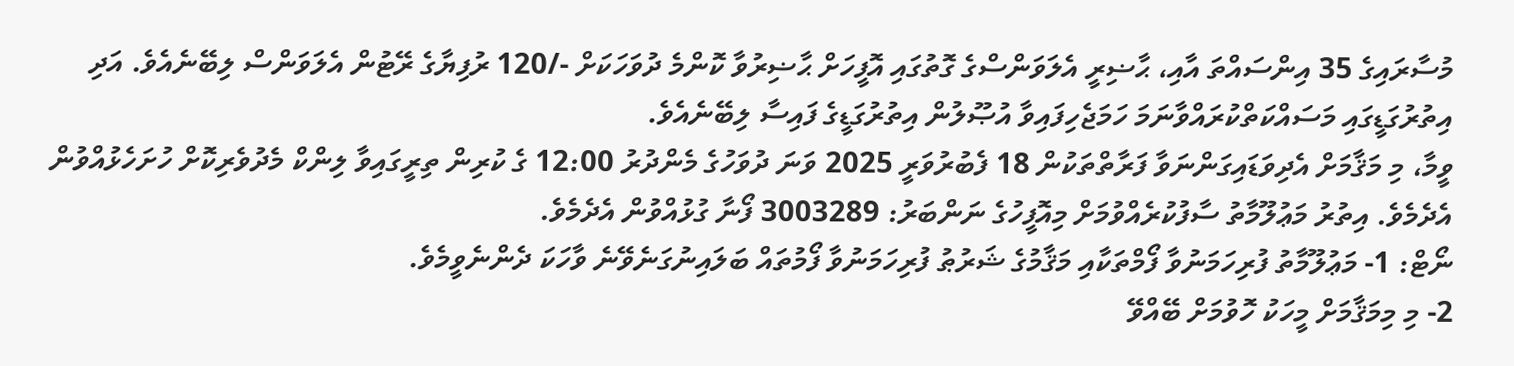މުސާރައިގެ 35 އިންސައްތަ އާއި، ޙާޟިރީ އެލަވަންސްގެ ގޮތުގައި އޮފީހަށް ޙާޟިރުވާ ކޮންމެ ދުވަހަކަށް -/120 ރުފިޔާގެ ރޭޓުން އެލަވަންސް ލިބޭނެއެވެ. އަދި އިތުރުގަޑީގައި މަސައްކަތްކުރައްވާނަމަ ހަމަޖެހިފައިވާ އުޞޫލުން އިތުރުގަޑީގެ ފައިސާ ލިބޭނެއެވެ.
ވީމާ، މި މަޤާމަށް އެދިވަޑައިގަންނަވާ ފަރާތްތަކުން 18 ފެބުރުވަރީ 2025 ވަނަ ދުވަހުގެ މެންދުރު 12:00 ގެ ކުރިން ތިރީގައިވާ ލިންކް މެދުވެރިކޮށް ހުށަހެޅުއްވުން އެދެމެވެ. އިތުރު މަޢުލޫމާތު ސާފުކުރެއްވުމަށް މިއޮފީހުގެ ނަންބަރު: 3003289 ފޯނާ ގުޅުއްވުން އެދެމެވެ.
ނޯޓް: 1- މަޢުލޫމާތު ފުރިހަމަނުވާ ފޯމްތަކާއި މަޤާމުގެ ޝަރުޠު ފުރިހަމަނުވާ ފޯމުތައް ބަލައިނުގަނެވޭނެ ވާހަކަ ދެންނެވީމެވެ.
2- މި މިމަޤާމަށް މީހަކު ހޮވުމަށް ބޭއްވޭ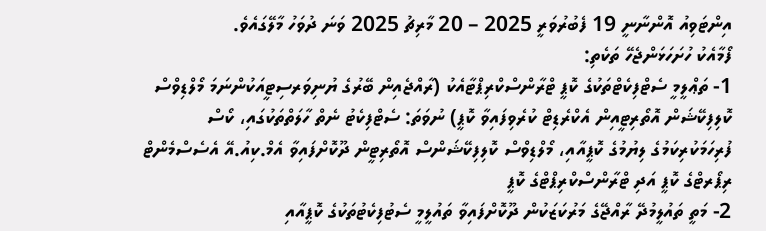އިންޓަވިއު އޮންނާނީ 19 ފެބުރުވަރީ 2025 – 20 މާރިޗު 2025 ވަނަ ދުވަހު މާލޭގައެވެ.
ފޯމާއެކު ހުށަހަޅަންޖެހޭ ތަކެތި:
1- ތަޢްލީމީ ސެޓްފިކެޓްތަކުގެ ކޮޕީ ޓްރާންސްކްރިޕްޓާއެކު (ރާއްޖެއިން ބޭރުގެ ޔުނިވަރސިޓީއަކުންނަމަ މޯލްޑިވްސް ކޮލިފިކޭޝަން އޮތޯރިޓީއިން އެކްރެޑިޓް ކުރެވިފައިވާ ކޮޕީ) ނުވަތަ: ސެޓްފިކެޓު ނެތް ހާލަތްތަކުގައި، ކޯސް ފުރިހަމަކުރިކަމުގެ ލިޔުމުގެ ކޮޕީއާއި، މޯލްޑިވްސް ކޮލިފިކޭޝަންސް އޮތޯރިޓީން ދޫކޮށްފައިވާ އެމް.ކިއު.އޭ އެސެސްމެންޓް ރިޕޯރޓްގެ ކޮޕީ އަދި ޓްރާންސްކްރިޕްޓްގެ ކޮޕީ
2- މަތީ ތައުލީމުދޭ ރާއްޖޭގެ މަރުކަޒަކުން ދޫކޮށްފައިވާ ތައުލީމީ ސެޓުފިކެޓުތަކުގެ ކޮޕީއާއި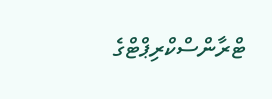ޓްރާންސްކްރިޕްޓްގެ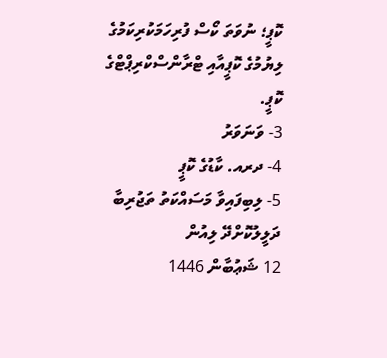ކޮޕީ؛ ނުވަތަ ކޯސް ފުރިހަމަކުރިކަމުގެ ލިޔުމުގެ ކޮޕީއާއި ޓްރާންސްކްރިޕްޓްގެ ކޮޕީ.
3- ވަނަވަރު
4- ދރއ. ކާޑުގެ ކޮޕީ
5- ލިބިފައިވާ މަސައްކަތު ތަޖުރިބާ ދަލީލުކޮށްދޭ ލިއުން
12 ޝަޢުބާން 1446